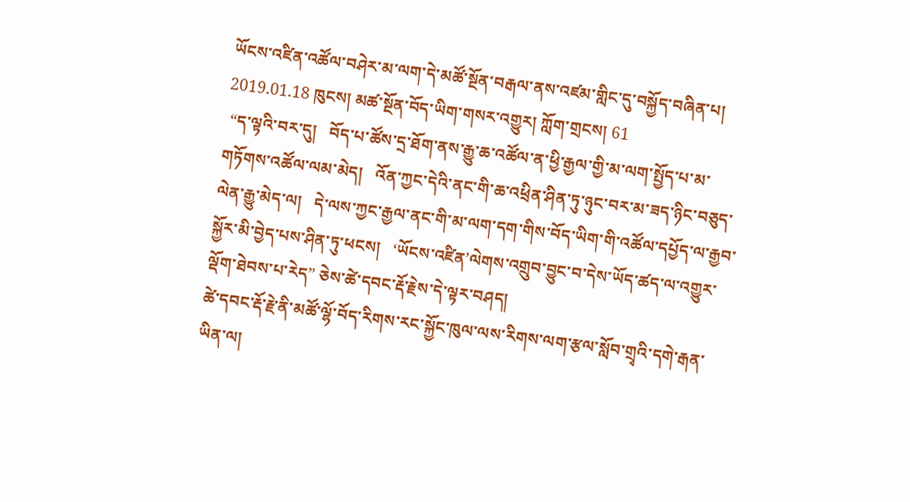ཡོངས་འཛིན་འཚོལ་བཤེར་མ་ལག་དེ་མཚོ་སྔོན་བརྒལ་ནས་འཛམ་གླིང་དུ་བསྐྱོད་བཞིན་པ།
2019.01.18 ཁུངས། མཚ་སྔོན་བོད་ཡིག་གསར་འགྱུར། ཀློག་གྲངས། 61
 “ད་ལྟའི་བར་དུ།   བོད་པ་ཚོས་དྲ་ཐོག་ནས་རྒྱུ་ཆ་འཚོལ་ན་ཕྱི་རྒྱལ་གྱི་མ་ལག་སྤྱོད་པ་མ་གཏོགས་འཚོལ་ལམ་མེད།   འོན་ཀྱང་དེའི་ནང་གི་ཆ་འཕྲིན་ཤིན་ཏུ་ཉུང་བར་མ་ཟད་ཉིང་བཅུད་ལེན་རྒྱུ་མེད་ལ།   དེ་ལས་ཀྱང་རྒྱལ་ནང་གི་མ་ལག་དག་གིས་བོད་ཡིག་གི་འཚོལ་དཔྱོད་ལ་རྒྱབ་སྐྱོར་མི་བྱེད་པས་ཤིན་ཏུ་ཕངས།   ‘ཡོངས་འཛིན’ལེགས་འགྲུབ་བྱུང་བ་དེས་ཡོད་ཚད་ལ་འགྱུར་ལྡོག་ཐེབས་པ་རེད” ཅེས་ཚེ་དབང་རྡོ་རྗེས་དེ་ལྟར་བཤད།
ཚེ་དབང་རྡོ་རྗེ་ནི་མཚོ་ལྷོ་བོད་རིགས་རང་སྐྱོང་ཁུལ་ལས་རིགས་ལག་རྩལ་སློབ་གྲྭའི་དགེ་རྒན་ཡིན་ལ།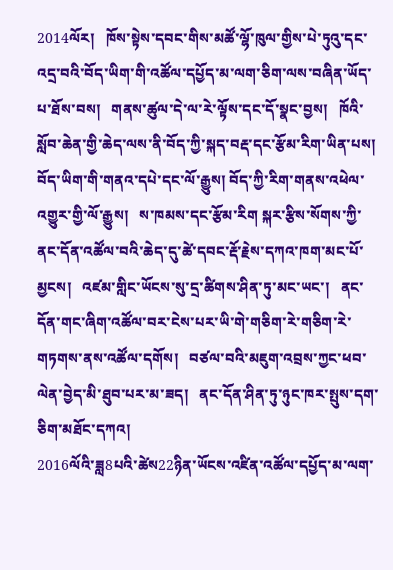2014ལོར།   ཁོས་སྟེས་དབང་གིས་མཚོ་ལྷོ་ཁུལ་གྱིས་པེ་ཏུའུ་དང་འདྲ་བའི་བོད་ཡིག་གི་འཚོལ་དཔྱོད་མ་ལག་ཅིག་ལས་བཞིན་ཡོད་པ་ཐོས་བས།   གནས་ཚུལ་དེ་ལ་རེ་ལྟོས་དང་དོ་སྣང་བྱས།   ཁོའི་སློབ་ཆེན་གྱི་ཆེད་ལས་ནི་བོད་ཀྱི་སྐད་བརྡ་དང་རྩོམ་རིག་ཡིན་པས།   བོད་ཡིག་གི་གནའ་དཔེ་དང་ལོ་རྒྱུས། བོད་ཀྱི་རིག་གནས་འཕེལ་འགྱུར་གྱི་ལོ་རྒྱུས།   ས་ཁམས་དང་རྩོམ་རིག སྐར་རྩིས་སོགས་ཀྱི་ནང་དོན་འཚོལ་བའི་ཆེད་དུ་ཚེ་དབང་རྡོ་རྗེས་དཀའ་ཁག་མང་པོ་མྱངས།   འཛམ་གླིང་ཡོངས་སུ་དྲ་ཚིགས་ཤིན་ཏུ་མང་ཡང་།   ནང་དོན་གང་ཞིག་འཚོལ་བར་ངེས་པར་ཡི་གེ་གཅིག་རེ་གཅིག་རེ་གཏགས་ནས་འཚོལ་དགོས།   བཙལ་བའི་མཇུག་འབྲས་ཀྱང་ཕབ་ལེན་བྱེད་མི་ཐུབ་པར་མ་ཟད།   ནང་དོན་ཤིན་ཏུ་ཉུང་ཁར་སྤུས་དག་ཅིག་མཐོང་དཀའ།
2016ལོའི་ཟླ8པའི་ཚེས22ཉིན་ཡོངས་འཛིན་འཚོལ་དཔྱོད་མ་ལག་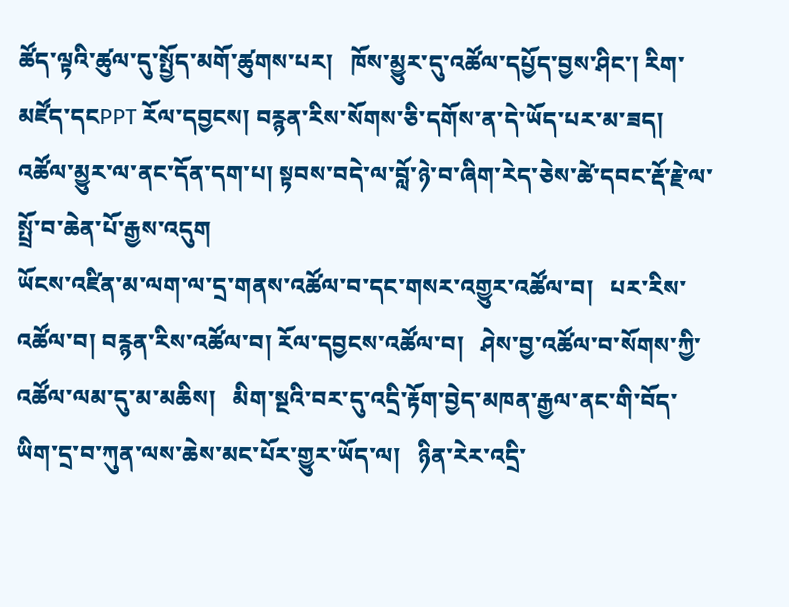ཚོད་ལྟའི་ཚུལ་དུ་སྤྱོད་མགོ་ཚུགས་པར།   ཁོས་མྱུར་དུ་འཚོལ་དཔྱོད་བྱས་ཤིང་། རིག་མཛོད་དངPPT རོལ་དབྱངས། བརྙན་རིས་སོགས་ཅི་དགོས་ན་དེ་ཡོད་པར་མ་ཟད།   འཚོལ་མྱུར་ལ་ནང་དོན་དག་པ། སྟབས་བདེ་ལ་བློ་ཉེ་བ་ཞིག་རེད་ཅེས་ཚེ་དབང་རྡོ་རྗེ་ལ་སྤྲོ་བ་ཆེན་པོ་རྒྱས་འདུག
ཡོངས་འཛིན་མ་ལག་ལ་དྲ་གནས་འཚོལ་བ་དང་གསར་འགྱུར་འཚོལ་བ།   པར་རིས་འཚོལ་བ། བརྙན་རིས་འཚོལ་བ། རོལ་དབྱངས་འཚོལ་བ།   ཤེས་བྱ་འཚོལ་བ་སོགས་ཀྱི་འཚོལ་ལམ་དུ་མ་མཆིས།   མིག་སྔའི་བར་དུ་འདྲི་རྟོག་བྱེད་མཁན་རྒྱལ་ནང་གི་བོད་ཡིག་དྲ་བ་ཀུན་ལས་ཆེས་མང་པོར་གྱུར་ཡོད་ལ།   ཉིན་རེར་འདྲི་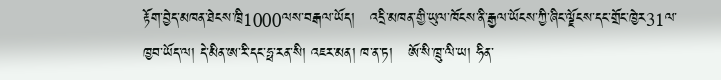རྟོག་བྱེད་མཁན་ཐེངས་ཁྲི1000ལས་བརྒལ་ཡོད།   འདྲི་མཁན་གྱི་ཡུལ་ཁོངས་ནི་རྒྱལ་ཡོངས་ཀྱི་ཞིང་ལྗོངས་དང་གྲོང་ཁྱེར31ལ་ཁྱབ་ཡོད་ལ། དེ་མིན་ཨ་རི་དང་ཧྥ་རན་སི། འཇར་མན། ཁ་ན་ཏ།   ཨོ་སི་ཁྲུ་ལི་ཡ། ཧིན་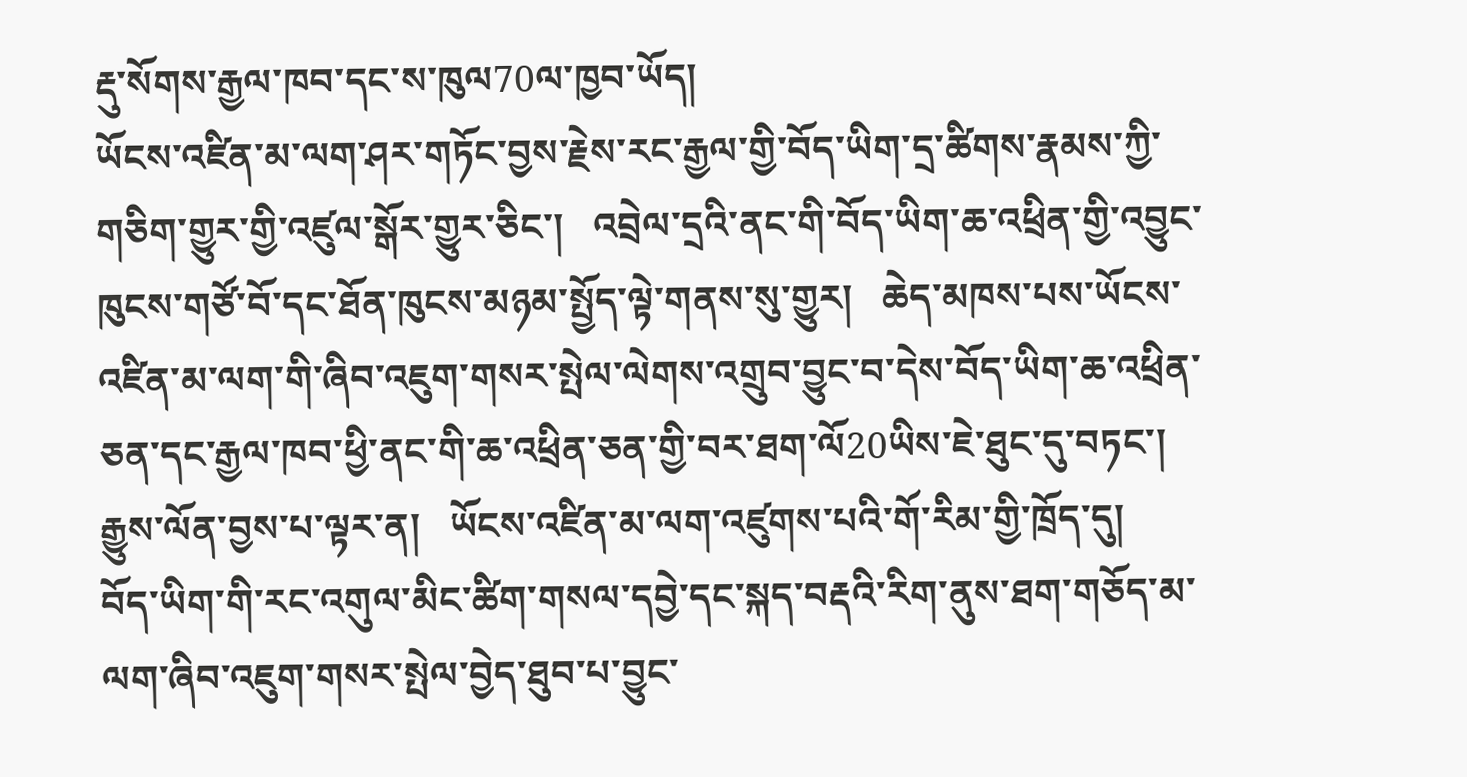རྡུ་སོགས་རྒྱལ་ཁབ་དང་ས་ཁུལ70ལ་ཁྱབ་ཡོད།
ཡོངས་འཛིན་མ་ལག་ཤར་གཏོང་བྱས་རྗེས་རང་རྒྱལ་གྱི་བོད་ཡིག་དྲ་ཚིགས་རྣམས་ཀྱི་གཅིག་གྱུར་གྱི་འཛུལ་སྒོར་གྱུར་ཅིང་།   འབྲེལ་དྲའི་ནང་གི་བོད་ཡིག་ཆ་འཕྲིན་གྱི་འབྱུང་ཁུངས་གཙོ་བོ་དང་ཐོན་ཁུངས་མཉམ་སྤྱོད་ལྟེ་གནས་སུ་གྱུར།   ཆེད་མཁས་པས་ཡོངས་འཛིན་མ་ལག་གི་ཞིབ་འཇུག་གསར་སྤེལ་ལེགས་འགྲུབ་བྱུང་བ་དེས་བོད་ཡིག་ཆ་འཕྲིན་ཅན་དང་རྒྱལ་ཁབ་ཕྱི་ནང་གི་ཆ་འཕྲིན་ཅན་གྱི་བར་ཐག་ལོ20ཡིས་ཇེ་ཐུང་དུ་བཏང་།
རྒྱུས་ལོན་བྱས་པ་ལྟར་ན།   ཡོངས་འཛིན་མ་ལག་འཛུགས་པའི་གོ་རིམ་གྱི་ཁྲོད་དུ།   བོད་ཡིག་གི་རང་འགུལ་མིང་ཚིག་གསལ་དབྱེ་དང་སྐད་བརྡའི་རིག་ནུས་ཐག་གཅོད་མ་ལག་ཞིབ་འཇུག་གསར་སྤེལ་བྱེད་ཐུབ་པ་བྱུང་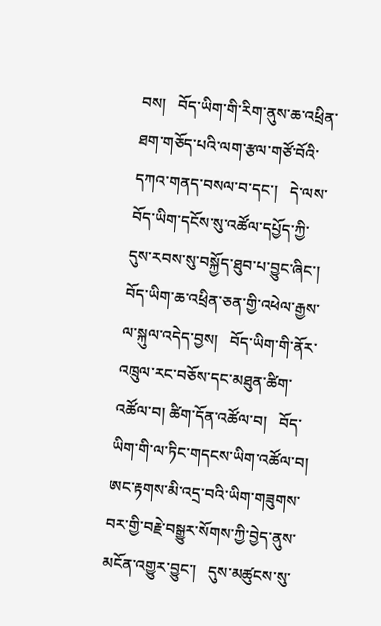བས།   བོད་ཡིག་གི་རིག་ནུས་ཆ་འཕྲིན་ཐག་གཅོད་པའི་ལག་རྩལ་གཙོ་བོའི་དཀའ་གནད་བསལ་བ་དང་།   དེ་ལས་བོད་ཡིག་དངོས་སུ་འཚོལ་དཔྱོད་ཀྱི་དུས་རབས་སུ་བསྐྱོད་ཐུབ་པ་བྱུང་ཞིང་།   བོད་ཡིག་ཆ་འཕྲིན་ཅན་གྱི་འཕེལ་རྒྱས་ལ་སྐུལ་འདེད་བྱས།   བོད་ཡིག་གི་ནོར་འཁྲུལ་རང་བཅོས་དང་མཐུན་ཚིག་འཚོལ་བ། ཚིག་དོན་འཚོལ་བ།   བོད་ཡིག་གི་ལ་ཏིང་གདངས་ཡིག་འཚོལ་བ།   ཨང་རྟགས་མི་འདྲ་བའི་ཡིག་གཟུགས་བར་གྱི་བརྗེ་བསྒྱུར་སོགས་ཀྱི་བྱེད་ནུས་མངོན་འགྱུར་བྱུང་།   དུས་མཚུངས་སུ་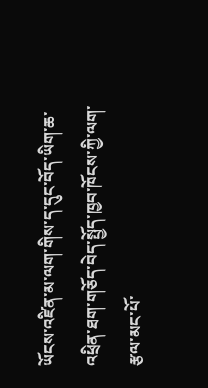ཡོངས་འཛིན་མ་ལག་གིས་ད་དུང་བོད་ཡིག་ཆ་འཕྲིན་ཐག་གཅོད་བེད་སྤྱོད་ཁྱབ་ཁོངས་ཀྱི་ལག་རྩལ་མང་པོ་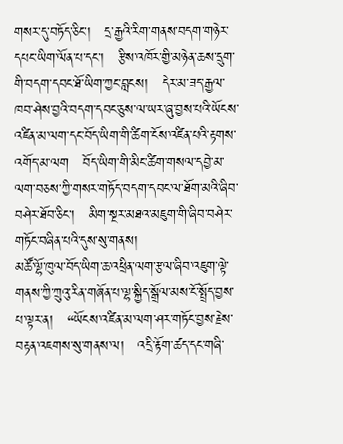གསར་དུ་བཏོད་ཅིང་།   དྲ་རྒྱའི་རིག་གནས་བདག་གཉེར་དཔང་ཡིག་ལོན་པ་དང་།   རྩིས་འཁོར་གྱི་མཉེན་ཆས་དྲུག་གི་བདག་དབང་ཐོ་ཡིག་ཀྱང་བླངས།   དེར་མ་ཟད་རྒྱལ་ཁབ་ཤེས་བྱའི་བདག་དབང་ཅུས་ལ་ཡར་ཞུ་བྱས་པའི་ཡོངས་འཛིན་མ་ལག་དང་བོད་ཡིག་གི་ཚིག་ངོས་འཛིན་པའི་རྟགས་འགོད་མ་ལག   བོད་ཡིག་གི་མིང་ཚིག་གསལ་དབྱེ་མ་ལག་བཅས་ཀྱི་གསར་གཏོད་བདག་དབང་ལ་ཐོག་མའི་ཞིབ་བཤེར་ཐོབ་ཅིང་།   མིག་སྔར་མཐའ་མཇུག་གི་ཞིབ་བཤེར་གཏོང་བཞིན་པའི་དུས་སུ་གནས།
མཚོ་ལྷོ་ཁུལ་བོད་ཡིག་ཆ་འཕྲིན་ལག་རྩལ་ཞིབ་འཇུག་ལྟེ་གནས་ཀྱི་ཀྲུའུ་རིན་གཞོན་པ་ལྷ་སྐྱིད་སྒྲོལ་མས་ངོ་སྤྲོད་བྱས་པ་ལྟར་ན།   “ཡོངས་འཛིན་མ་ལག་ཤར་གཏོང་བྱས་རྗེས་བརྟན་འཇགས་སུ་གནས་ལ།   འདྲི་རྟོག་ཚད་དང་གཞི་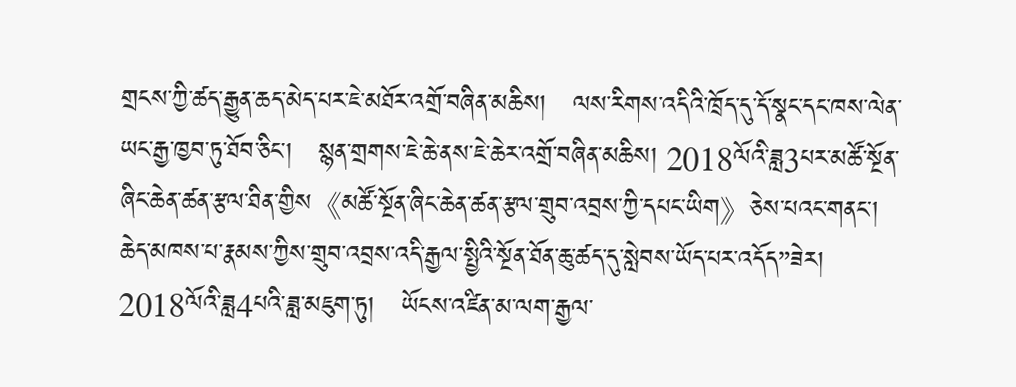གྲངས་ཀྱི་ཚད་རྒྱུན་ཆད་མེད་པར་ཇེ་མཐོར་འགྲོ་བཞིན་མཆིས།   ལས་རིགས་འདིའི་ཁྲོད་དུ་དོ་སྣང་དང་ཁས་ལེན་ཡང་རྒྱ་ཁྱབ་ཏུ་ཐོབ་ཅིང་།   སྙན་གྲགས་ཇེ་ཆེ་ནས་ཇེ་ཆེར་འགྲོ་བཞིན་མཆིས། 2018ལོའི་ཟླ3པར་མཚོ་སྔོན་ཞིང་ཆེན་ཚན་རྩལ་ཐིན་གྱིས《མཚོ་སྔོན་ཞིང་ཆེན་ཚན་རྩལ་གྲུབ་འབྲས་ཀྱི་དཔང་ཡིག》ཅེས་པའང་གནང་།   ཆེད་མཁས་པ་རྣམས་ཀྱིས་གྲུབ་འབྲས་འདི་རྒྱལ་སྤྱིའི་སྔོན་ཐོན་ཆུ་ཚད་དུ་སླེབས་ཡོད་པར་འདོད”ཟེར།
2018ལོའི་ཟླ4པའི་ཟླ་མཇུག་ཏུ།   ཡོངས་འཛིན་མ་ལག་རྒྱལ་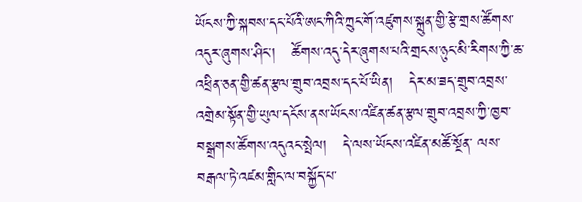ཡོངས་ཀྱི་སྐབས་དང་པོའི་ཨང་ཀིའི་ཀྲུང་གོ་འཛུགས་སྐྲུན་གྱི་རྩེ་གྲས་ཚོགས་འདུར་ཞུགས་ཤིང་།   ཚོགས་འདུ་དེར་ཞུགས་པའི་གྲངས་ཉུང་མི་རིགས་ཀྱི་ཆ་འཕྲིན་ཅན་གྱི་ཚན་རྩལ་གྲུབ་འབྲས་དང་པོ་ཡིན།   དེར་མ་ཟད་གྲུབ་འབྲས་འགྲེམ་སྟོན་གྱི་ཡུལ་དངོས་ནས་ཡོངས་འཛིན་ཚན་རྩལ་གྲུབ་འབྲས་ཀྱི་ཁྱབ་བསྒྲགས་ཚོགས་འདུའང་སྤེལ།   དེ་ལས་ཡོངས་འཛིན་མཚོ་སྔོན་ ལས་བརྒལ་ཏེ་འཛམ་གླིང་ལ་བསྐྱོད་པ་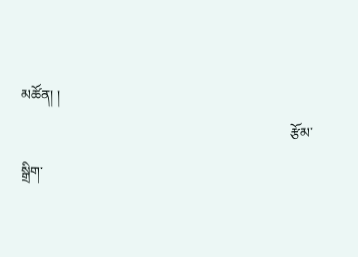མཚོན། །
                                                                          རྩོམ་སྒྲིག་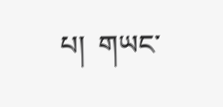པ།  གཡང་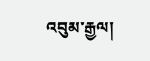འབུམ་རྒྱལ།